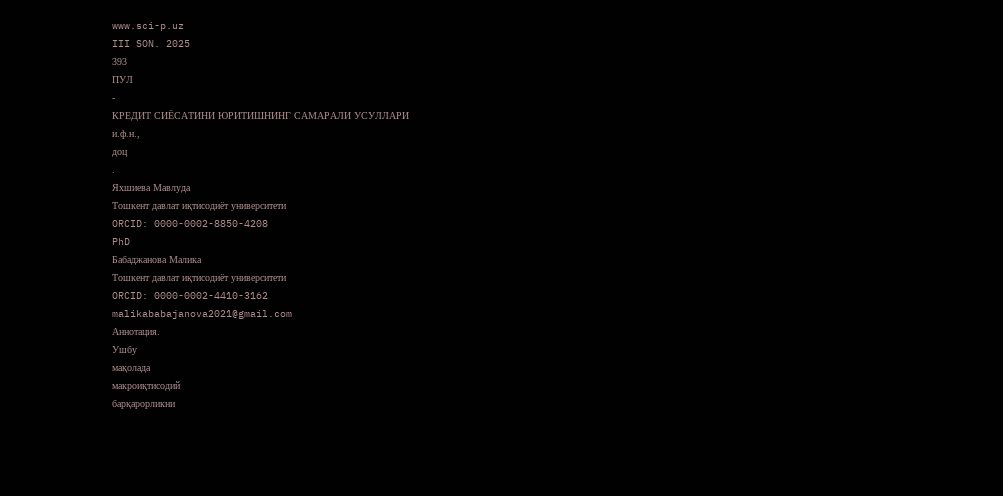www.sci-p.uz
III SON. 2025
393
ПУЛ
-
КРЕДИТ СИЁСАТИНИ ЮРИТИШНИНГ САМАРАЛИ УСУЛЛАРИ
и.ф.н.,
доц
.
Яхшиева Мавлуда
Тошкент давлат иқтисодиёт университети
ORCID: 0000-0002-8850-4208
PhD
Бабаджанова Малика
Тошкент давлат иқтисодиёт университети
ORCID: 0000-0002-4410-3162
malikababajanova2021@gmail.com
Аннотация.
Ушбу
мақолада
макроиқтисодий
барқарорликни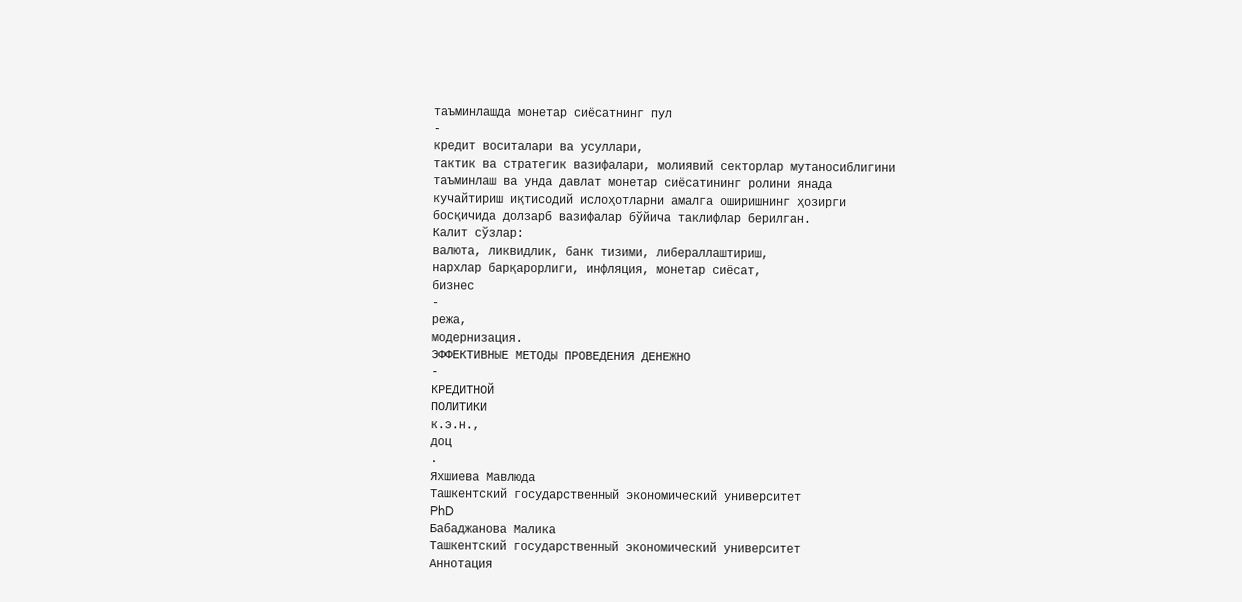таъминлашда монетар сиёсатнинг пул
-
кредит воситалари ва усуллари,
тактик ва стратегик вазифалари, молиявий секторлар мутаносиблигини
таъминлаш ва унда давлат монетар сиёсатининг ролини янада
кучайтириш иқтисодий ислоҳотларни амалга оширишнинг ҳозирги
босқичида долзарб вазифалар бўйича таклифлар берилган.
Калит сўзлар:
валюта, ликвидлик, банк тизими, либераллаштириш,
нархлар барқарорлиги, инфляция, монетар сиёсат,
бизнес
-
режа,
модернизация.
ЭФФЕКТИВНЫЕ МЕТОДЫ ПРОВЕДЕНИЯ ДЕНЕЖНО
-
КРЕДИТНОЙ
ПОЛИТИКИ
к.э.н.,
доц
.
Яхшиева Мавлюда
Ташкентский государственный экономический университет
PhD
Бабаджанова Малика
Ташкентский государственный экономический университет
Аннотация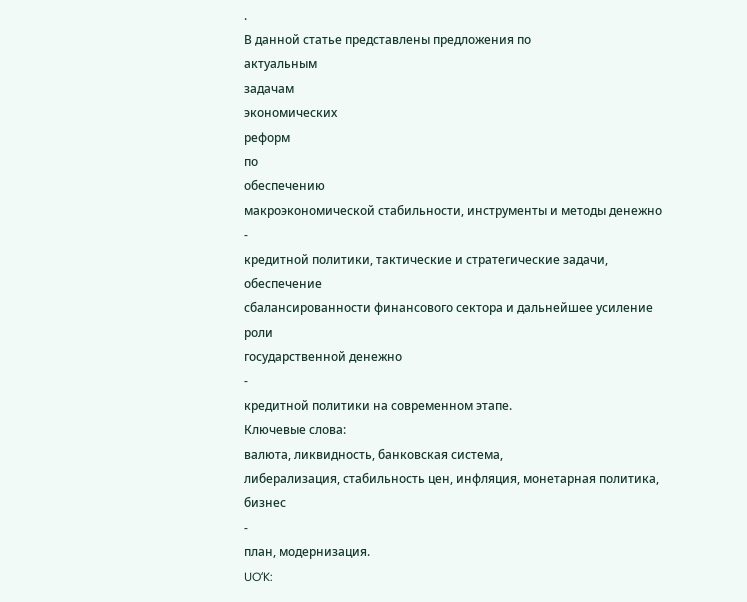.
В данной статье представлены предложения по
актуальным
задачам
экономических
реформ
по
обеспечению
макроэкономической стабильности, инструменты и методы денежно
-
кредитной политики, тактические и стратегические задачи, обеспечение
сбалансированности финансового сектора и дальнейшее усиление роли
государственной денежно
-
кредитной политики на современном этапе.
Ключевые слова:
валюта, ликвидность, банковская система,
либерализация, стабильность цен, инфляция, монетарная политика,
бизнес
-
план, модернизация.
UOʻK: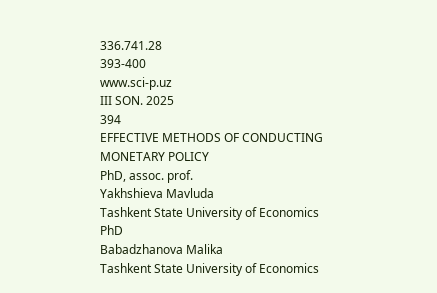336.741.28
393-400
www.sci-p.uz
III SON. 2025
394
EFFECTIVE METHODS OF CONDUCTING MONETARY POLICY
PhD, assoc. prof.
Yakhshieva Mavluda
Tashkent State University of Economics
PhD
Babadzhanova Malika
Tashkent State University of Economics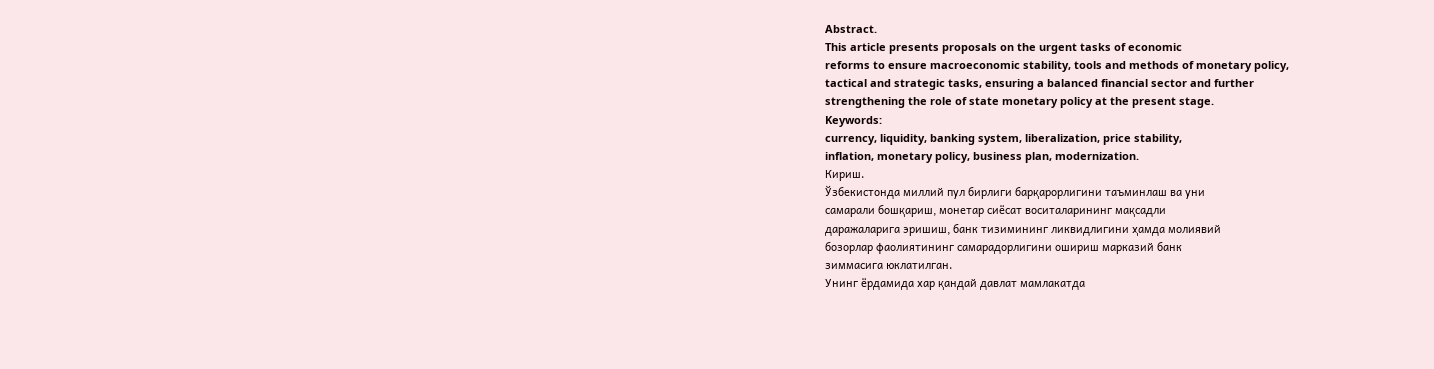Abstract.
This article presents proposals on the urgent tasks of economic
reforms to ensure macroeconomic stability, tools and methods of monetary policy,
tactical and strategic tasks, ensuring a balanced financial sector and further
strengthening the role of state monetary policy at the present stage.
Keywords:
currency, liquidity, banking system, liberalization, price stability,
inflation, monetary policy, business plan, modernization.
Кириш.
Ўзбекистонда миллий пул бирлиги барқарорлигини таъминлаш ва уни
самарали бошқариш, монетар сиёсат воситаларининг мақсадли
даражаларига эришиш, банк тизимининг ликвидлигини ҳамда молиявий
бозорлар фаолиятининг самарадорлигини ошириш марказий банк
зиммасига юклатилган.
Унинг ёрдамида хар қандай давлат мамлакатда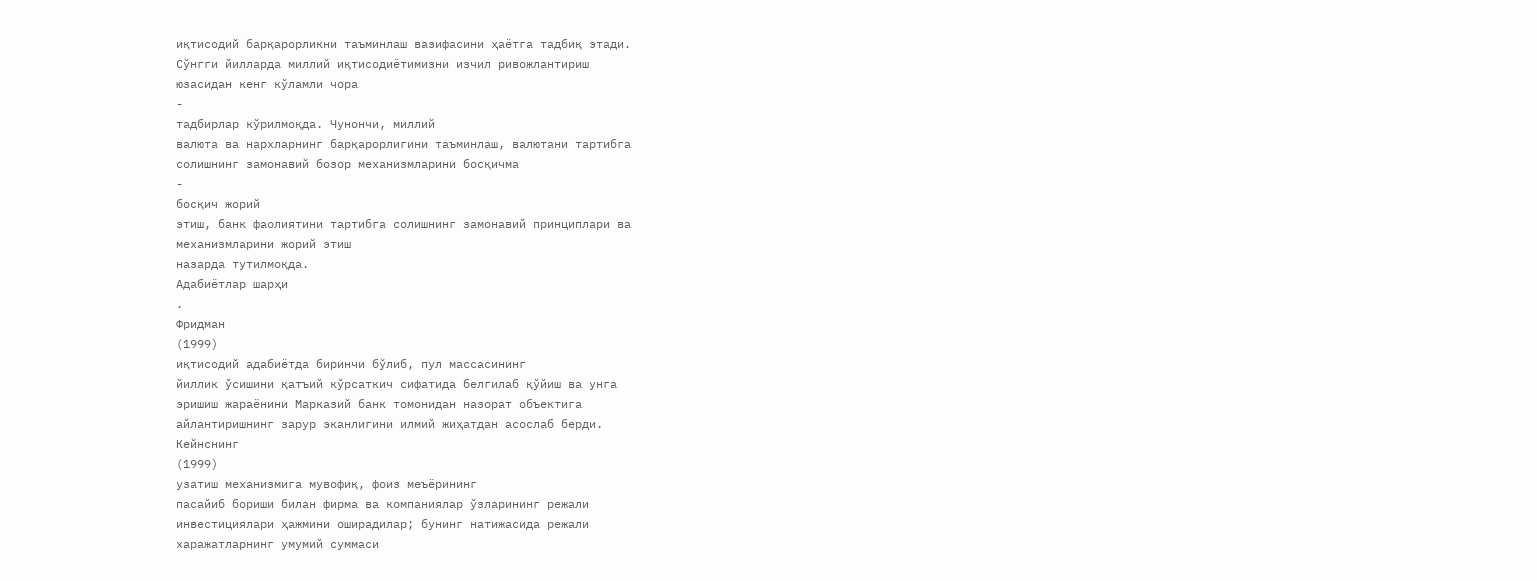иқтисодий барқарорликни таъминлаш вазифасини ҳаётга тадбиқ этади.
Сўнгги йилларда миллий иқтисодиётимизни изчил ривожлантириш
юзасидан кенг кўламли чора
-
тадбирлар кўрилмоқда. Чунончи, миллий
валюта ва нархларнинг барқарорлигини таъминлаш, валютани тартибга
солишнинг замонавий бозор механизмларини босқичма
-
босқич жорий
этиш, банк фаолиятини тартибга солишнинг замонавий принциплари ва
механизмларини жорий этиш
назарда тутилмоқда.
Адабиётлар шарҳи
.
Фридман
(1999)
иқтисодий адабиётда биринчи бўлиб, пул массасининг
йиллик ўсишини қатъий кўрсаткич сифатида белгилаб қўйиш ва унга
эришиш жараёнини Марказий банк томонидан назорат объектига
айлантиришнинг зарур эканлигини илмий жиҳатдан асослаб берди.
Кейнснинг
(1999)
узатиш механизмига мувофиқ, фоиз меъёрининг
пасайиб бориши билан фирма ва компаниялар ўзларининг режали
инвестициялари ҳажмини оширадилар; бунинг натижасида режали
харажатларнинг умумий суммаси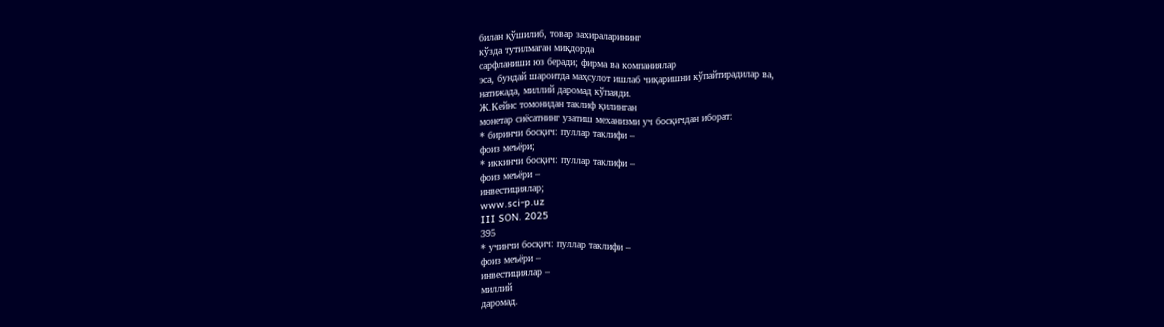билан қўшилиб, товар захираларининг
кўзда тутилмаган миқдорда
сарфланиши юз беради; фирма ва компаниялар
эса, бундай шароитда маҳсулот ишлаб чиқаришни кўпайтирадилар ва,
натижада, миллий даромад кўпаяди.
Ж.Кейнс томонидан таклиф қилинган
монетар сиёсатнинг узатиш механизми уч босқичдан иборат:
* биринчи босқич: пуллар таклифи –
фоиз меъёри;
* иккинчи босқич: пуллар таклифи –
фоиз меъёри –
инвестициялар;
www.sci-p.uz
III SON. 2025
395
* учинчи босқич: пуллар таклифи –
фоиз меъёри –
инвестициялар –
миллий
даромад.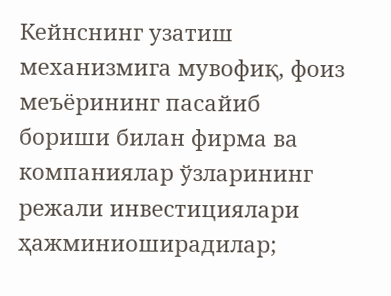Кейнснинг узатиш механизмига мувофиқ, фоиз меъёрининг пасайиб
бориши билан фирма ва компаниялар ўзларининг режали инвестициялари
ҳажминиоширадилар;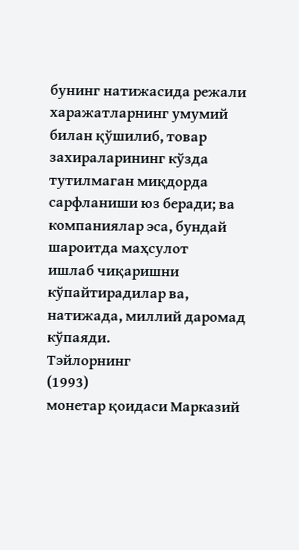бунинг натижасида режали харажатларнинг умумий
билан қўшилиб, товар захираларининг кўзда тутилмаган миқдорда
сарфланиши юз беради; ва компаниялар эса, бундай шароитда маҳсулот
ишлаб чиқаришни кўпайтирадилар ва, натижада, миллий даромад кўпаяди.
Тэйлорнинг
(1993)
монетар қоидаси Марказий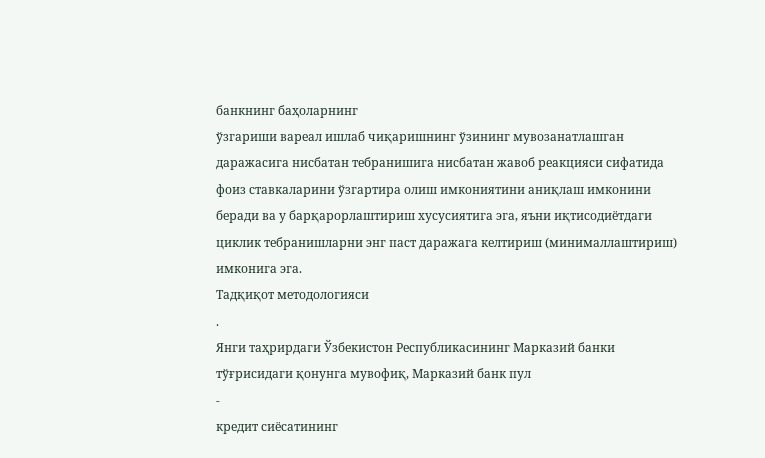банкнинг баҳоларнинг
ўзгариши вареал ишлаб чиқаришнинг ўзининг мувозанатлашган
даражасига нисбатан тебранишига нисбатан жавоб реакцияси сифатида
фоиз ставкаларини ўзгартира олиш имкониятини аниқлаш имконини
беради ва у барқарорлаштириш хусусиятига эга, яъни иқтисодиётдаги
циклик тебранишларни энг паст даражага келтириш (минималлаштириш)
имконига эга.
Тадқиқот методологияси
.
Янги таҳрирдаги Ўзбекистон Республикасининг Марказий банки
тўғрисидаги қонунга мувофиқ, Марказий банк пул
-
кредит сиёсатининг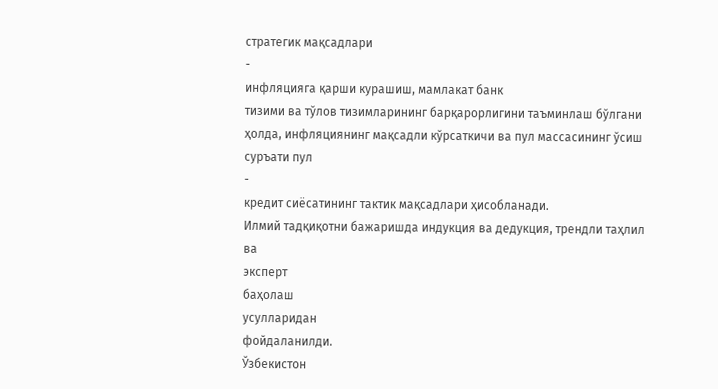стратегик мақсадлари
-
инфляцияга қарши курашиш, мамлакат банк
тизими ва тўлов тизимларининг барқарорлигини таъминлаш бўлгани
ҳолда, инфляциянинг мақсадли кўрсаткичи ва пул массасининг ўсиш
суръати пул
-
кредит сиёсатининг тактик мақсадлари ҳисобланади.
Илмий тадқиқотни бажаришда индукция ва дедукция, трендли таҳлил
ва
эксперт
баҳолаш
усулларидан
фойдаланилди.
Ўзбекистон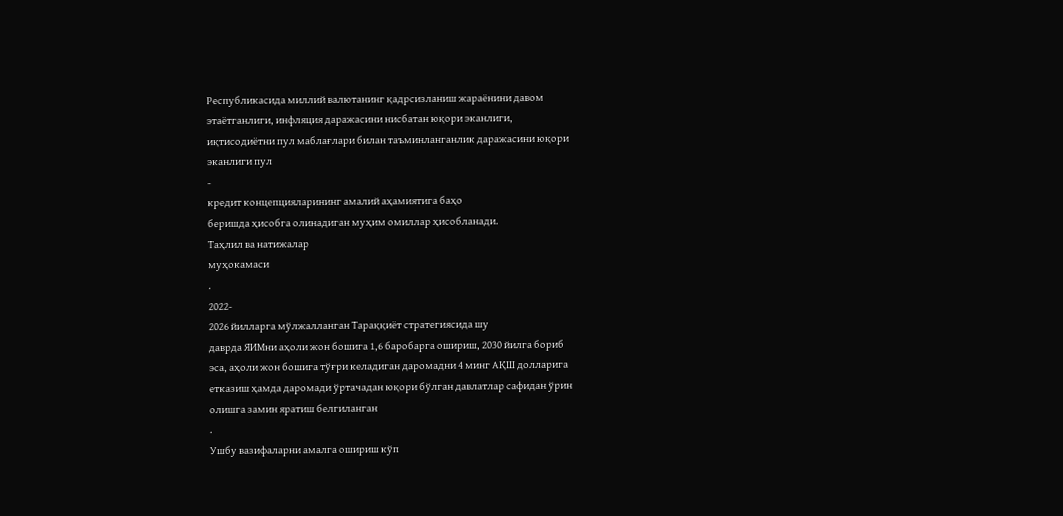Республикасида миллий валютанинг қадрсизланиш жараёнини давом
этаётганлиги, инфляция даражасини нисбатан юқори эканлиги,
иқтисодиётни пул маблағлари билан таъминланганлик даражасини юқори
эканлиги пул
-
кредит концепцияларининг амалий аҳамиятига баҳо
беришда ҳисобга олинадиган муҳим омиллар ҳисобланади.
Таҳлил ва натижалар
муҳокамаси
.
2022-
2026 йилларга мўлжалланган Тараққиёт стратегиясида шу
даврда ЯИМни аҳоли жон бошига 1,6 баробарга ошириш, 2030 йилга бориб
эса, аҳоли жон бошига тўғри келадиган даромадни 4 минг АҚШ долларига
етказиш ҳамда даромади ўртачадан юқори бўлган давлатлар сафидан ўрин
олишга замин яратиш белгиланган
.
Ушбу вазифаларни амалга ошириш кўп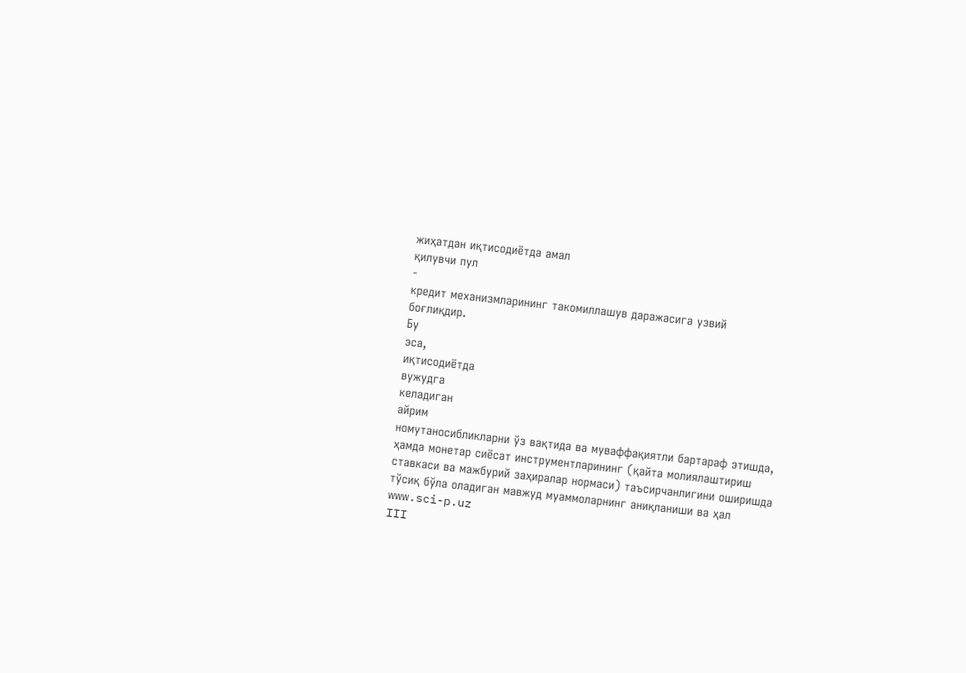жиҳатдан иқтисодиётда амал
қилувчи пул
-
кредит механизмларининг такомиллашув даражасига узвий
боғлиқдир.
Бу
эса,
иқтисодиётда
вужудга
келадиган
айрим
номутаносибликларни ўз вақтида ва муваффақиятли бартараф этишда,
ҳамда монетар сиёсат инструментларининг (қайта молиялаштириш
ставкаси ва мажбурий заҳиралар нормаси) таъсирчанлигини оширишда
тўсиқ бўла оладиган мавжуд муаммоларнинг аниқланиши ва ҳал
www.sci-p.uz
III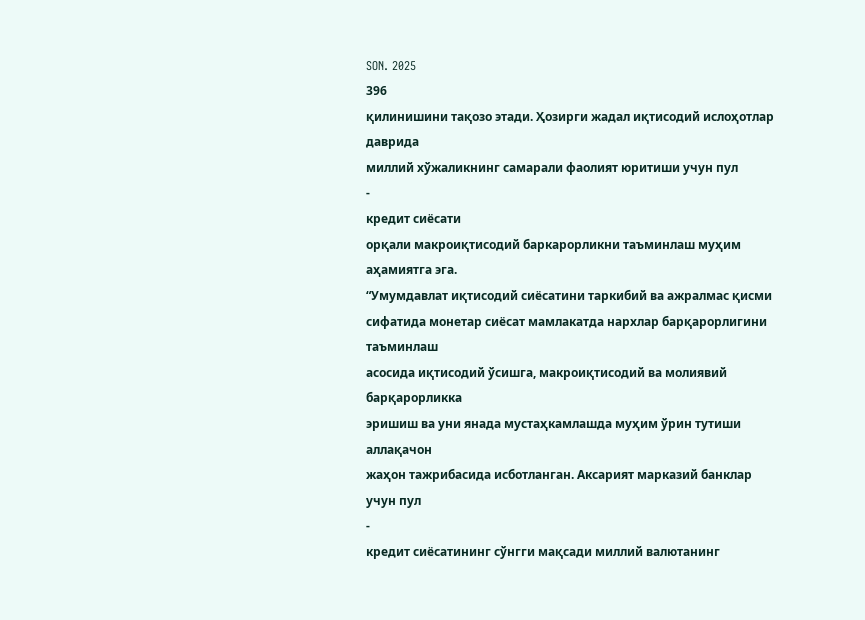SON. 2025
396
қилинишини тақозо этади. Ҳозирги жадал иқтисодий ислоҳотлар даврида
миллий хўжаликнинг самарали фаолият юритиши учун пул
-
кредит сиёсати
орқали макроиқтисодий баркарорликни таъминлаш муҳим аҳамиятга эга.
“Умумдавлат иқтисодий сиёсатини таркибий ва ажралмас қисми
сифатида монетар сиёсат мамлакатда нархлар барқарорлигини таъминлаш
асосида иқтисодий ўсишга, макроиқтисодий ва молиявий барқарорликка
эришиш ва уни янада мустаҳкамлашда муҳим ўрин тутиши аллақачон
жаҳон тажрибасида исботланган. Аксарият марказий банклар учун пул
-
кредит сиёсатининг сўнгги мақсади миллий валютанинг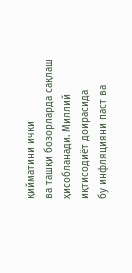қийматини ички
ва ташқи бозорларда сақлаш ҳисобланади. Миллий иқтисодиёт доирасида
бу инфляцияни паст ва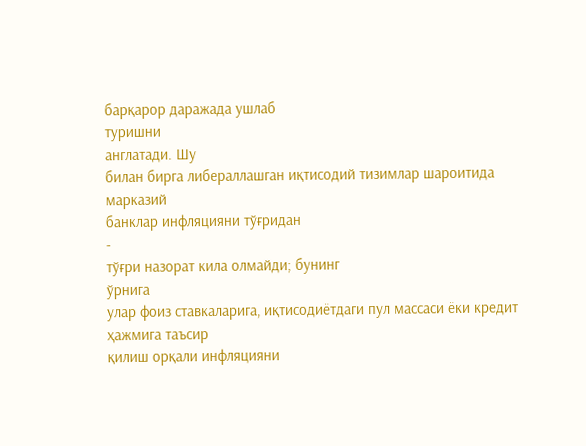барқарор даражада ушлаб
туришни
англатади. Шу
билан бирга либераллашган иқтисодий тизимлар шароитида
марказий
банклар инфляцияни тўғридан
-
тўғри назорат кила олмайди; бунинг
ўрнига
улар фоиз ставкаларига, иқтисодиётдаги пул массаси ёки кредит
ҳажмига таъсир
қилиш орқали инфляцияни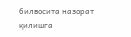билвосита назорат қилишга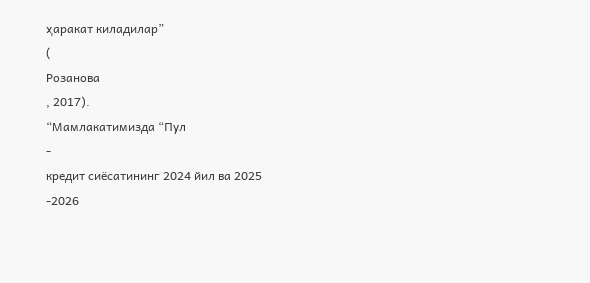ҳаракат киладилар”
(
Розанова
, 2017).
“Мамлакатимизда “Пул
-
кредит сиёсатининг 2024 йил ва 2025
-2026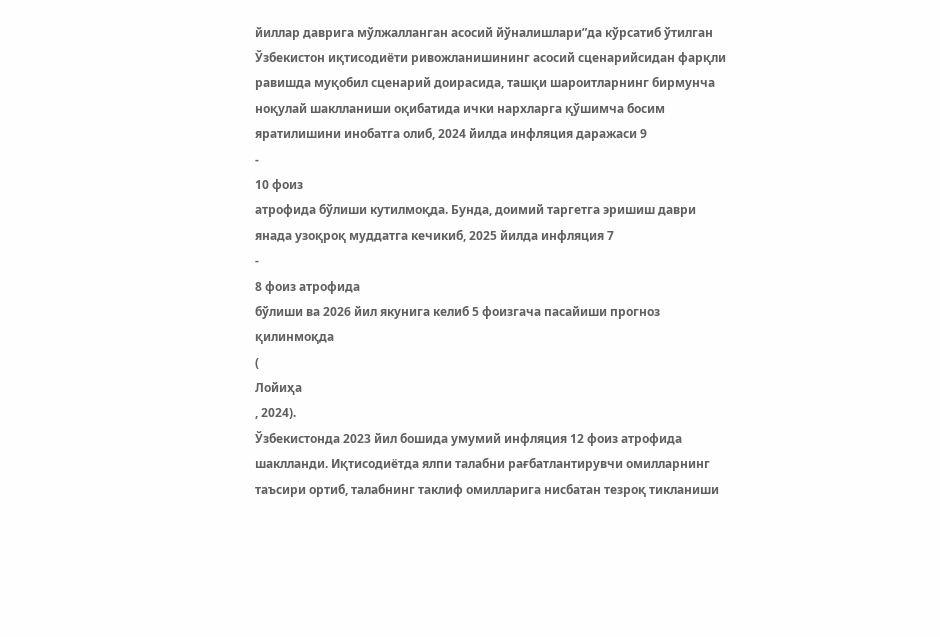йиллар даврига мўлжалланган асосий йўналишлари”да кўрсатиб ўтилган
Ўзбекистон иқтисодиёти ривожланишининг асосий сценарийсидан фарқли
равишда муқобил сценарий доирасида, ташқи шароитларнинг бирмунча
ноқулай шаклланиши оқибатида ички нархларга қўшимча босим
яратилишини инобатга олиб, 2024 йилда инфляция даражаси 9
-
10 фоиз
атрофида бўлиши кутилмоқда. Бунда, доимий таргетга эришиш даври
янада узоқроқ муддатга кечикиб, 2025 йилда инфляция 7
-
8 фоиз атрофида
бўлиши ва 2026 йил якунига келиб 5 фоизгача пасайиши прогноз
қилинмоқда
(
Лойиҳа
, 2024).
Ўзбекистонда 2023 йил бошида умумий инфляция 12 фоиз атрофида
шаклланди. Иқтисодиётда ялпи талабни рағбатлантирувчи омилларнинг
таъсири ортиб, талабнинг таклиф омилларига нисбатан тезроқ тикланиши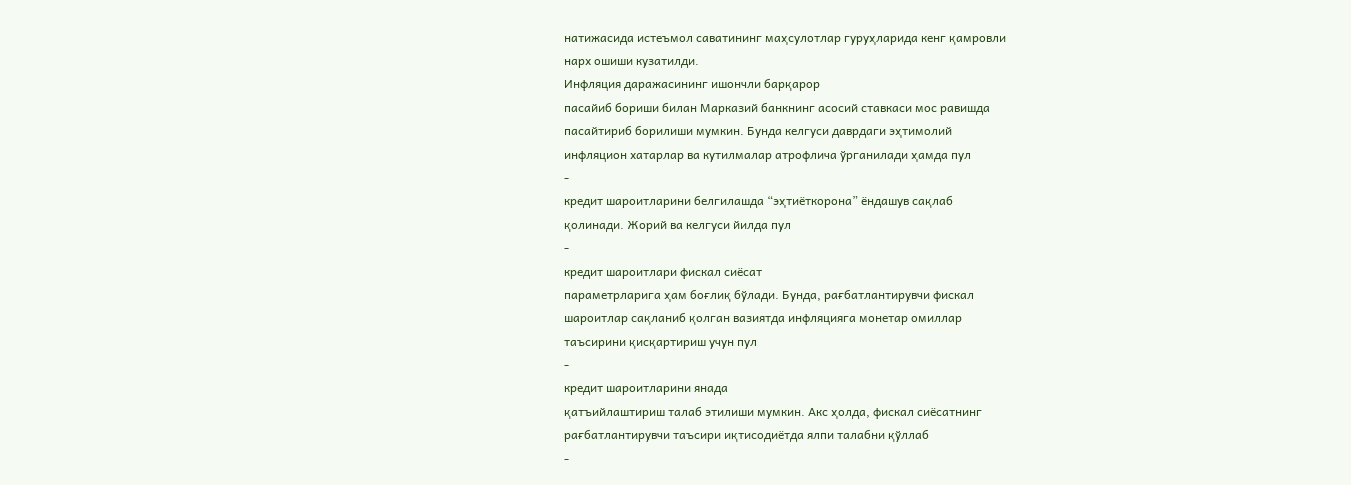натижасида истеъмол саватининг маҳсулотлар гуруҳларида кенг қамровли
нарх ошиши кузатилди.
Инфляция даражасининг ишончли барқарор
пасайиб бориши билан Марказий банкнинг асосий ставкаси мос равишда
пасайтириб борилиши мумкин. Бунда келгуси даврдаги эҳтимолий
инфляцион хатарлар ва кутилмалар атрофлича ўрганилади ҳамда пул
-
кредит шароитларини белгилашда “эҳтиёткорона” ёндашув сақлаб
қолинади. Жорий ва келгуси йилда пул
-
кредит шароитлари фискал сиёсат
параметрларига ҳам боғлиқ бўлади. Бунда, рағбатлантирувчи фискал
шароитлар сақланиб қолган вазиятда инфляцияга монетар омиллар
таъсирини қисқартириш учун пул
-
кредит шароитларини янада
қатъийлаштириш талаб этилиши мумкин. Акс ҳолда, фискал сиёсатнинг
рағбатлантирувчи таъсири иқтисодиётда ялпи талабни қўллаб
-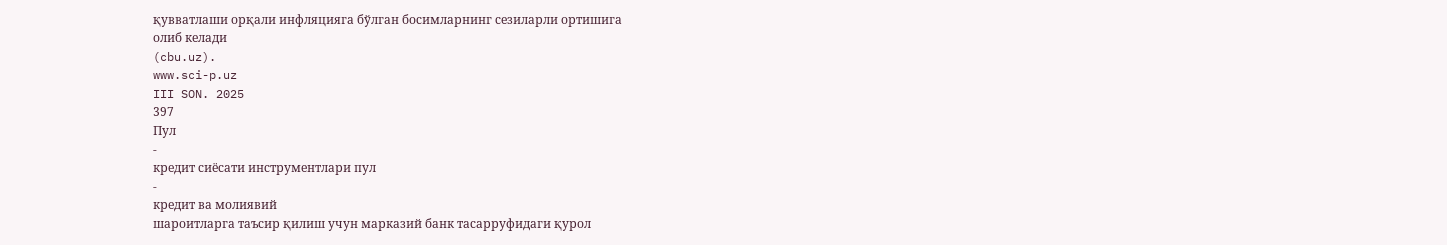қувватлаши орқали инфляцияга бўлган босимларнинг сезиларли ортишига
олиб келади
(cbu.uz).
www.sci-p.uz
III SON. 2025
397
Пул
-
кредит сиёсати инструментлари пул
-
кредит ва молиявий
шароитларга таъсир қилиш учун марказий банк тасарруфидаги қурол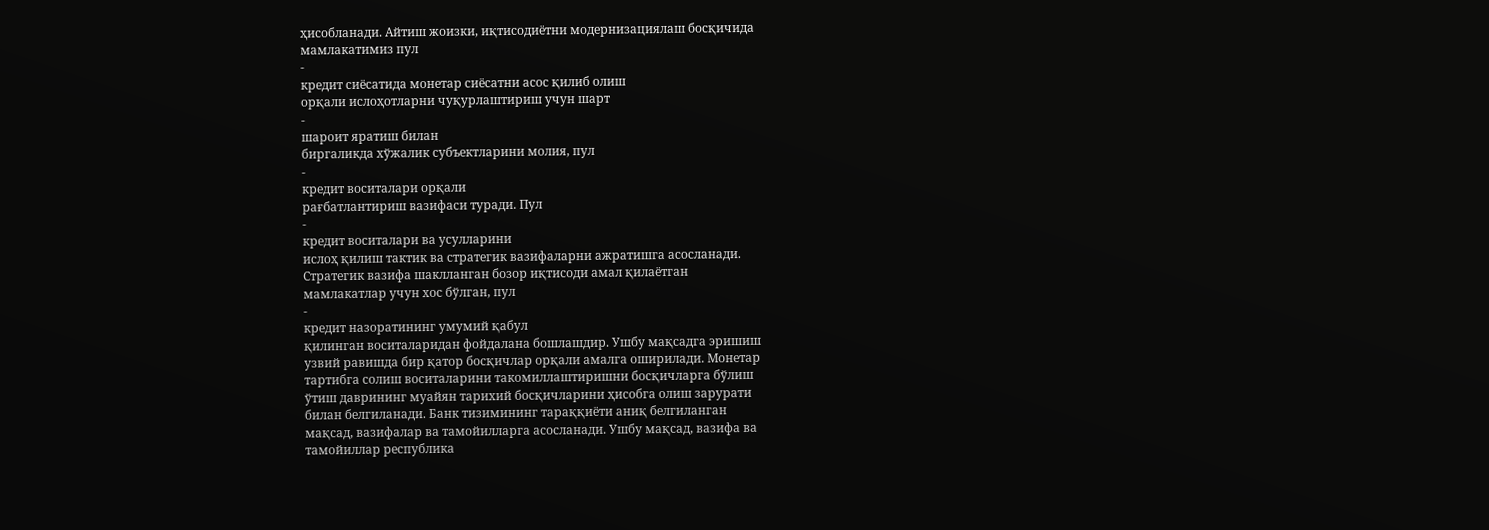ҳисобланади. Айтиш жоизки, иқтисодиётни модернизациялаш босқичида
мамлакатимиз пул
-
кредит сиёсатида монетар сиёсатни асос қилиб олиш
орқали ислоҳотларни чуқурлаштириш учун шарт
-
шароит яратиш билан
биргаликда хўжалик субъектларини молия, пул
-
кредит воситалари орқали
рағбатлантириш вазифаси туради. Пул
-
кредит воситалари ва усулларини
ислоҳ қилиш тактик ва стратегик вазифаларни ажратишга асосланади.
Стратегик вазифа шаклланган бозор иқтисоди амал қилаётган
мамлакатлар учун хос бўлган, пул
-
кредит назоратининг умумий қабул
қилинган воситаларидан фойдалана бошлашдир. Ушбу мақсадга эришиш
узвий равишда бир қатор босқичлар орқали амалга оширилади. Монетар
тартибга солиш воситаларини такомиллаштиришни босқичларга бўлиш
ўтиш даврининг муайян тарихий босқичларини ҳисобга олиш зарурати
билан белгиланади. Банк тизимининг тараққиёти аниқ белгиланган
мақсад, вазифалар ва тамойилларга асосланади. Ушбу мақсад, вазифа ва
тамойиллар республика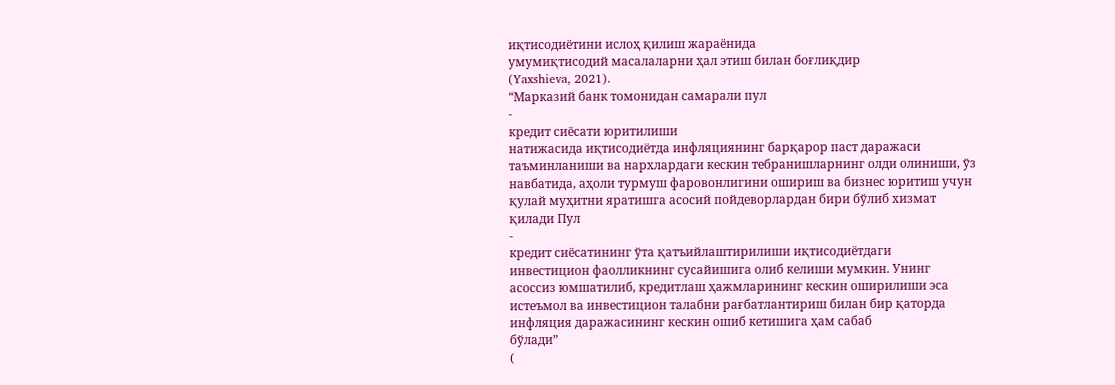иқтисодиётини ислоҳ қилиш жараёнида
умумиқтисодий масалаларни ҳал этиш билан боғлиқдир
(Yaxshieva, 2021).
“Марказий банк томонидан самарали пул
-
кредит сиёсати юритилиши
натижасида иқтисодиётда инфляциянинг барқарор паст даражаси
таъминланиши ва нархлардаги кескин тебранишларнинг олди олиниши, ўз
навбатида, аҳоли турмуш фаровонлигини ошириш ва бизнес юритиш учун
қулай муҳитни яратишга асосий пойдеворлардан бири бўлиб хизмат
қилади Пул
-
кредит сиёсатининг ўта қатъийлаштирилиши иқтисодиётдаги
инвестицион фаолликнинг сусайишига олиб келиши мумкин. Унинг
асоссиз юмшатилиб, кредитлаш ҳажмларининг кескин оширилиши эса
истеъмол ва инвестицион талабни рағбатлантириш билан бир қаторда
инфляция даражасининг кескин ошиб кетишига ҳам сабаб
бўлади”
(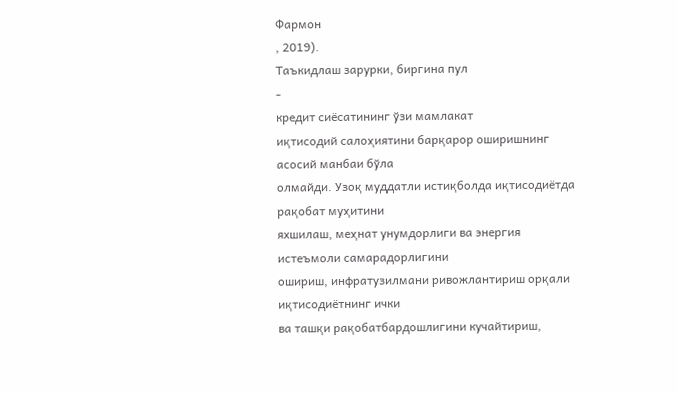Фармон
, 2019).
Таъкидлаш зарурки, биргина пул
-
кредит сиёсатининг ўзи мамлакат
иқтисодий салоҳиятини барқарор оширишнинг
асосий манбаи бўла
олмайди. Узоқ муддатли истиқболда иқтисодиётда рақобат муҳитини
яхшилаш, меҳнат унумдорлиги ва энергия истеъмоли самарадорлигини
ошириш, инфратузилмани ривожлантириш орқали иқтисодиётнинг ички
ва ташқи рақобатбардошлигини кучайтириш,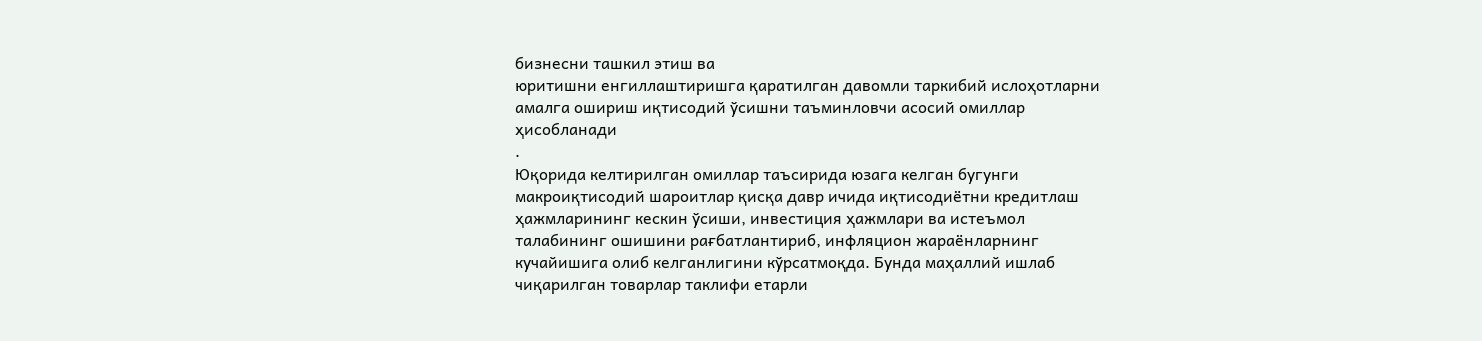бизнесни ташкил этиш ва
юритишни енгиллаштиришга қаратилган давомли таркибий ислоҳотларни
амалга ошириш иқтисодий ўсишни таъминловчи асосий омиллар
ҳисобланади
.
Юқорида келтирилган омиллар таъсирида юзага келган бугунги
макроиқтисодий шароитлар қисқа давр ичида иқтисодиётни кредитлаш
ҳажмларининг кескин ўсиши, инвестиция ҳажмлари ва истеъмол
талабининг ошишини рағбатлантириб, инфляцион жараёнларнинг
кучайишига олиб келганлигини кўрсатмоқда. Бунда маҳаллий ишлаб
чиқарилган товарлар таклифи етарли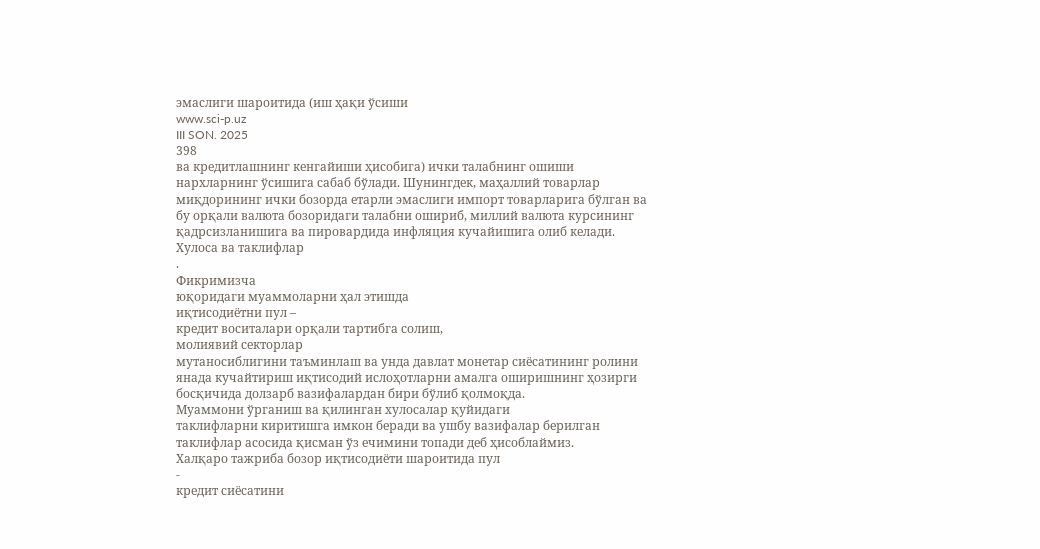эмаслиги шароитида (иш ҳақи ўсиши
www.sci-p.uz
III SON. 2025
398
ва кредитлашнинг кенгайиши ҳисобига) ички талабнинг ошиши
нархларнинг ўсишига сабаб бўлади. Шунингдек, маҳаллий товарлар
миқдорининг ички бозорда етарли эмаслиги импорт товарларига бўлган ва
бу орқали валюта бозоридаги талабни ошириб, миллий валюта курсининг
қадрсизланишига ва пировардида инфляция кучайишига олиб келади.
Хулоса ва таклифлар
.
Фикримизча
юқоридаги муаммоларни ҳал этишда
иқтисодиётни пул –
кредит воситалари орқали тартибга солиш,
молиявий секторлар
мутаносиблигини таъминлаш ва унда давлат монетар сиёсатининг ролини
янада кучайтириш иқтисодий ислоҳотларни амалга оширишнинг ҳозирги
босқичида долзарб вазифалардан бири бўлиб қолмоқда.
Муаммони ўрганиш ва қилинган хулосалар қуйидаги
таклифларни киритишга имкон беради ва ушбу вазифалар берилган
таклифлар асосида қисман ўз ечимини топади деб ҳисоблаймиз.
Халқаро тажриба бозор иқтисодиёти шароитида пул
-
кредит сиёсатини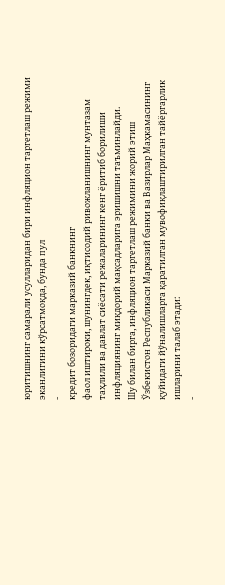юритишнинг самарали усулларидан бири инфляцион таргетлаш режими
эканлигини кўрсатмоқда, бунда пул
-
кредит бозоридаги марказий банкнинг
фаол иштироки, шунингдек, иқтисодий ривожланишнинг мунтазам
таҳлили ва давлат сиёсати режаларининг кенг ёритиб борилиши
инфляциянинг миқдорий мақсадларига эришишни таъминлайди.
Шу билан бирга, инфляцион таргетлаш режимини жорий этиш
Ўзбекистон Республикаси Марказий банки ва Вазирлар Маҳкамасининг
қуйидаги йўналишларга қаратилган мувофиқлаштирилган тайёргарлик
ишларини талаб этади:
-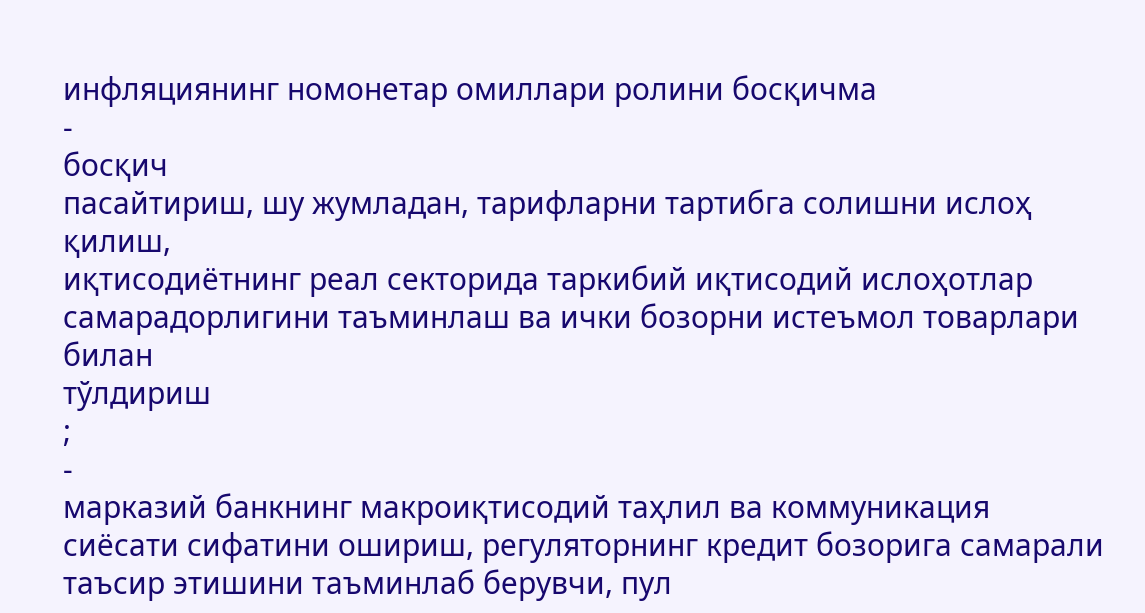инфляциянинг номонетар омиллари ролини босқичма
-
босқич
пасайтириш, шу жумладан, тарифларни тартибга солишни ислоҳ қилиш,
иқтисодиётнинг реал секторида таркибий иқтисодий ислоҳотлар
самарадорлигини таъминлаш ва ички бозорни истеъмол товарлари билан
тўлдириш
;
-
марказий банкнинг макроиқтисодий таҳлил ва коммуникация
сиёсати сифатини ошириш, регуляторнинг кредит бозорига самарали
таъсир этишини таъминлаб берувчи, пул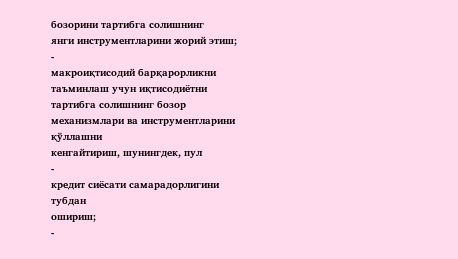бозорини тартибга солишнинг
янги инструментларини жорий этиш;
-
макроиқтисодий барқарорликни таъминлаш учун иқтисодиётни
тартибга солишнинг бозор механизмлари ва инструментларини қўллашни
кенгайтириш, шунингдек, пул
-
кредит сиёсати самарадорлигини тубдан
ошириш;
-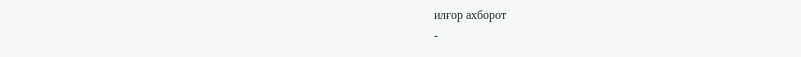илғор ахборот
-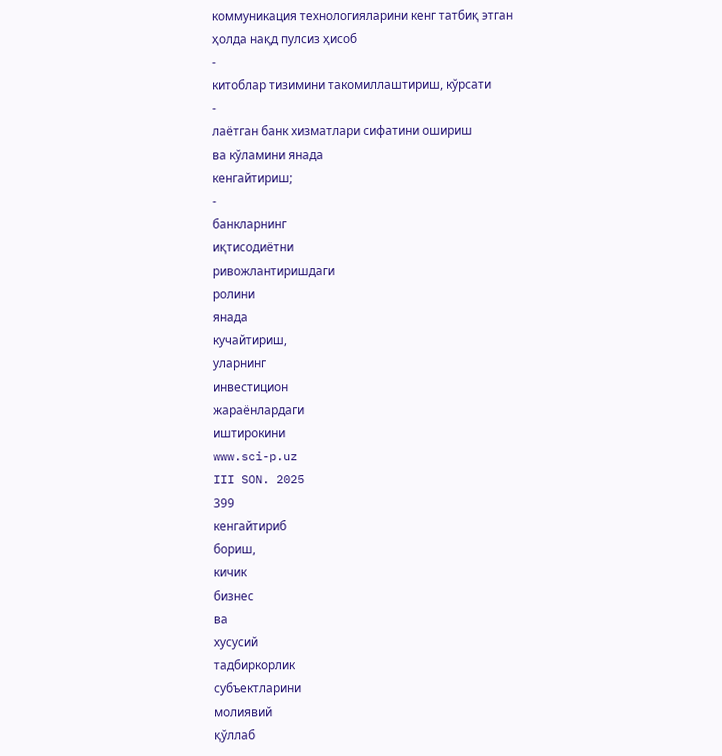коммуникация технологияларини кенг татбиқ этган
ҳолда нақд пулсиз ҳисоб
-
китоблар тизимини такомиллаштириш, кўрсати
-
лаётган банк хизматлари сифатини ошириш
ва кўламини янада
кенгайтириш;
-
банкларнинг
иқтисодиётни
ривожлантиришдаги
ролини
янада
кучайтириш,
уларнинг
инвестицион
жараёнлардаги
иштирокини
www.sci-p.uz
III SON. 2025
399
кенгайтириб
бориш,
кичик
бизнес
ва
хусусий
тадбиркорлик
субъектларини
молиявий
қўллаб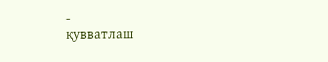-
қувватлаш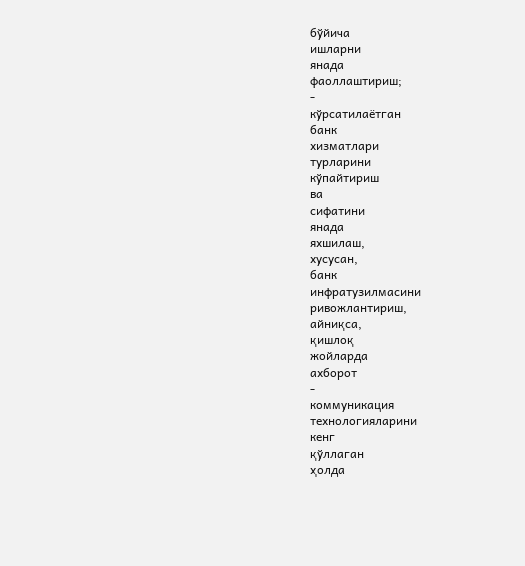бўйича
ишларни
янада
фаоллаштириш;
-
кўрсатилаётган
банк
хизматлари
турларини
кўпайтириш
ва
сифатини
янада
яхшилаш,
хусусан,
банк
инфратузилмасини
ривожлантириш,
айниқса,
қишлоқ
жойларда
ахборот
-
коммуникация
технологияларини
кенг
қўллаган
ҳолда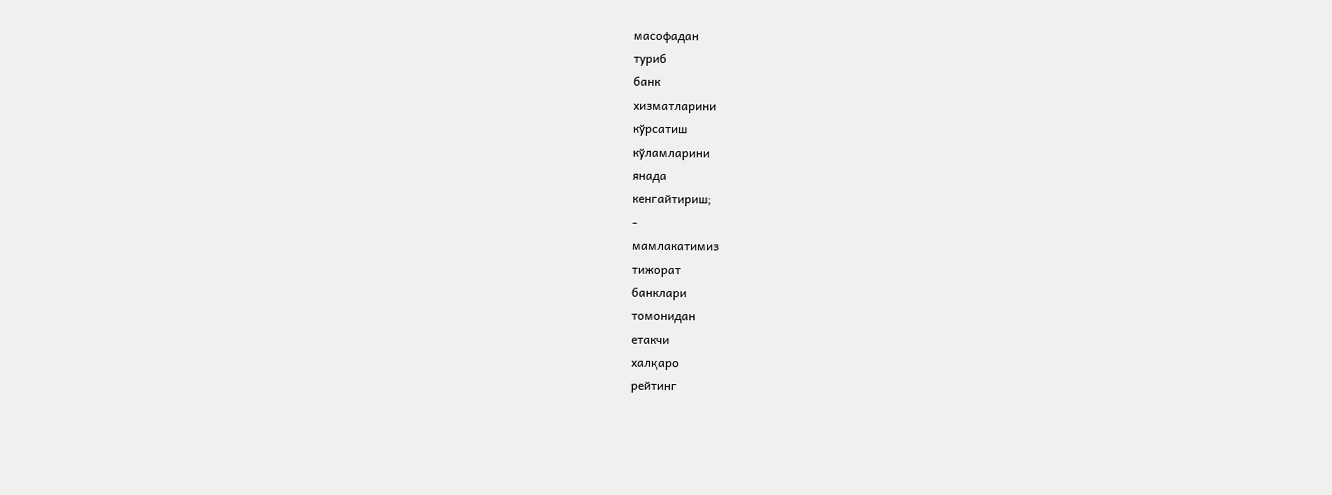масофадан
туриб
банк
хизматларини
кўрсатиш
кўламларини
янада
кенгайтириш;
-
мамлакатимиз
тижорат
банклари
томонидан
етакчи
халқаро
рейтинг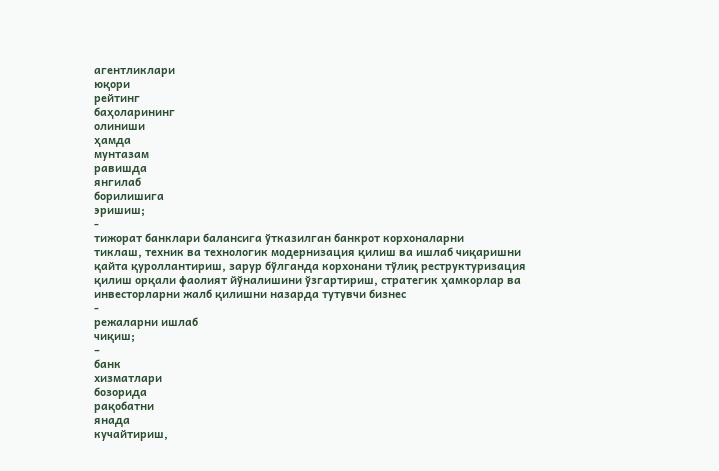агентликлари
юқори
рейтинг
баҳоларининг
олиниши
ҳамда
мунтазам
равишда
янгилаб
борилишига
эришиш;
-
тижорат банклари балансига ўтказилган банкрот корхоналарни
тиклаш, техник ва технологик модернизация қилиш ва ишлаб чиқаришни
қайта қуроллантириш, зарур бўлганда корхонани тўлиқ реструктуризация
қилиш орқали фаолият йўналишини ўзгартириш, стратегик ҳамкорлар ва
инвесторларни жалб қилишни назарда тутувчи бизнес
-
режаларни ишлаб
чиқиш;
–
банк
хизматлари
бозорида
рақобатни
янада
кучайтириш,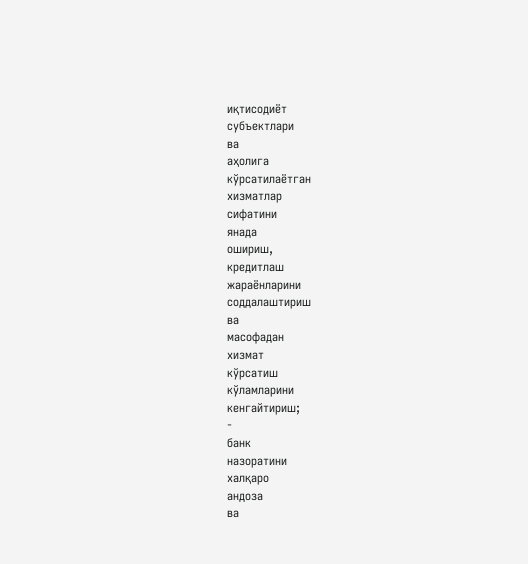иқтисодиёт
субъектлари
ва
аҳолига
кўрсатилаётган
хизматлар
сифатини
янада
ошириш,
кредитлаш
жараёнларини
соддалаштириш
ва
масофадан
хизмат
кўрсатиш
кўламларини
кенгайтириш;
-
банк
назоратини
халқаро
андоза
ва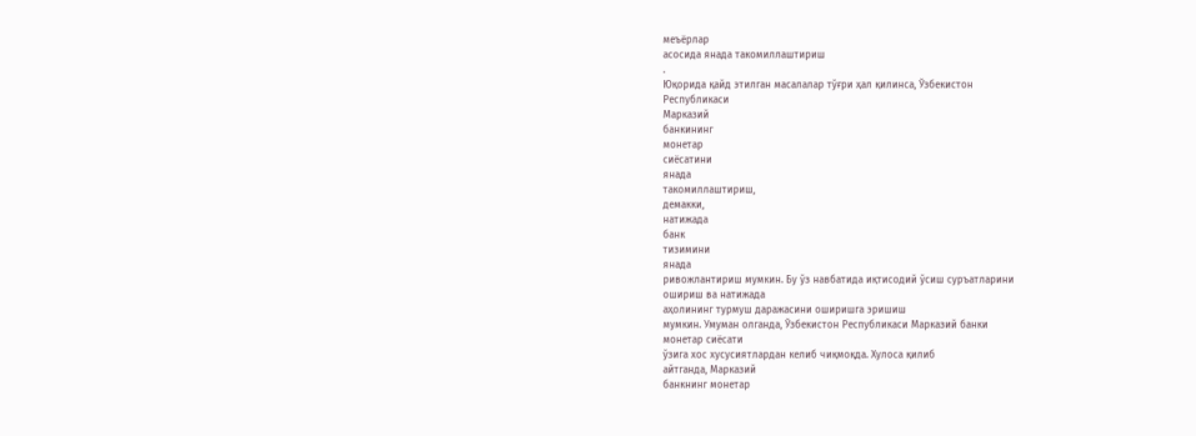меъёрлар
асосида янада такомиллаштириш
.
Юқорида қайд этилган масалалар тўғри ҳал қилинса, Ўзбекистон
Республикаси
Марказий
банкининг
монетар
сиёсатини
янада
такомиллаштириш,
демакки,
натижада
банк
тизимини
янада
ривожлантириш мумкин. Бу ўз навбатида иқтисодий ўсиш суръатларини
ошириш ва натижада
аҳолининг турмуш даражасини оширишга эришиш
мумкин. Умуман олганда, Ўзбекистон Республикаси Марказий банки
монетар сиёсати
ўзига хос хусусиятлардан келиб чиқмоқда. Хулоса қилиб
айтганда, Марказий
банкнинг монетар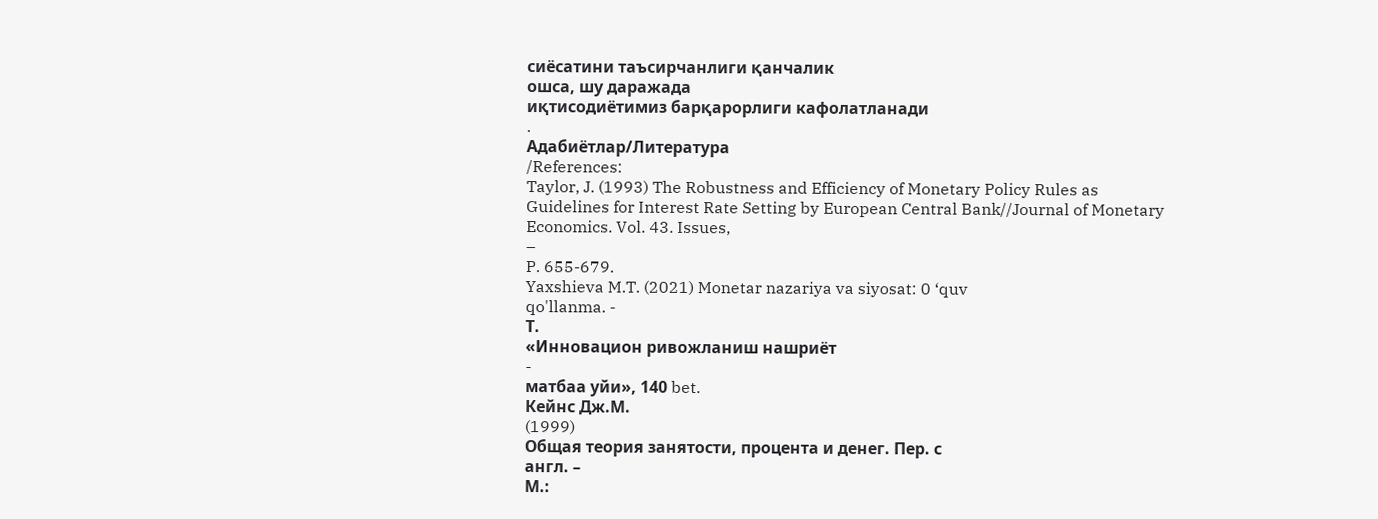сиёсатини таъсирчанлиги қанчалик
ошса, шу даражада
иқтисодиётимиз барқарорлиги кафолатланади
.
Адабиётлар/Литература
/References:
Taylor, J. (1993) The Robustness and Efficiency of Monetary Policy Rules as
Guidelines for Interest Rate Setting by European Central Bank//Journal of Monetary
Economics. Vol. 43. Issues,
–
P. 655-679.
Yaxshieva M.T. (2021) Monetar nazariya va siyosat: 0 ‘quv
qo'llanma. -
Т.
«Инновацион ривожланиш нашриёт
-
матбаа уйи», 140 bet.
Кейнс Дж.М.
(1999)
Общая теория занятости, процента и денег. Пер. с
англ. –
М.: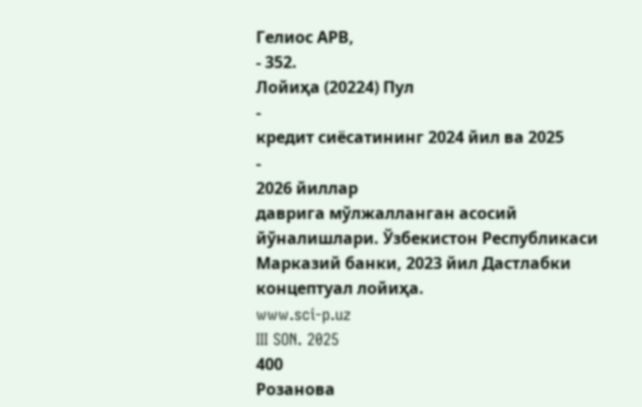Гелиос АРВ,
- 352.
Лойиҳа (20224) Пул
-
кредит сиёсатининг 2024 йил ва 2025
-
2026 йиллар
даврига мўлжалланган асосий йўналишлари. Ўзбекистон Республикаси
Марказий банки, 2023 йил Дастлабки концептуал лойиҳа.
www.sci-p.uz
III SON. 2025
400
Розанова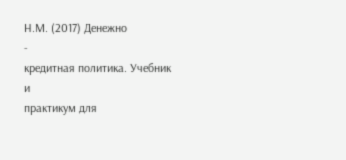Н.М. (2017) Денежно
-
кредитная политика. Учебник и
практикум для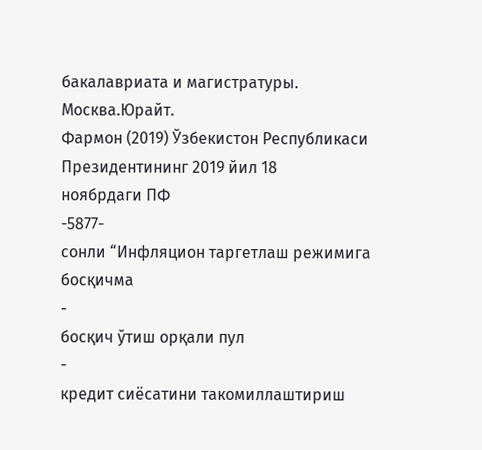бакалавриата и магистратуры. Москва.Юрайт.
Фармон (2019) Ўзбекистон Республикаси Президентининг 2019 йил 18
ноябрдаги ПФ
-5877-
сонли “Инфляцион таргетлаш режимига босқичма
-
босқич ўтиш орқали пул
-
кредит сиёсатини такомиллаштириш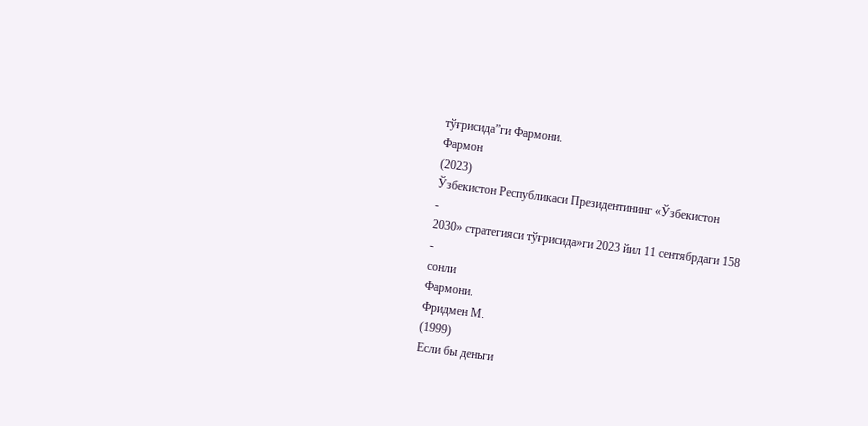тўғрисида”ги Фармони.
Фармон
(2023)
Ўзбекистон Республикаси Президентининг «Ўзбекистон
-
2030» стратегияси тўғрисида»ги 2023 йил 11 сентябрдаги 158
-
сонли
Фармони.
Фридмен М.
(1999)
Если бы деньги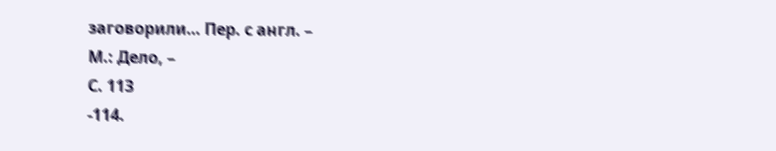заговорили… Пер. с англ. –
М.: Дело, –
С. 113
-114.